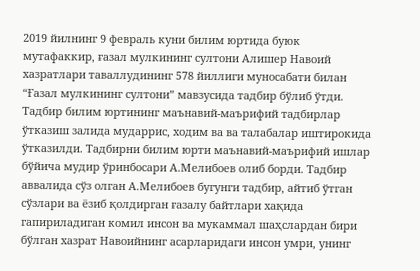2019 йилнинг 9 февраль куни билим юртида буюк мутафаккир, ғазал мулкининг султони Алишер Навоий хазратлари таваллудининг 578 йиллиги муносабати билан “Ғазал мулкининг султони” мавзусида тадбир бўлиб ўтди. Тадбир билим юртининг маънавий-маърифий тадбирлар ўтказиш залида мударрис, ходим ва ва талабалар иштирокида ўтказилди. Тадбирни билим юрти маънавий-маърифий ишлар бўйича мудир ўринбосари А.Мелибоев олиб борди. Тадбир аввалида сўз олган А.Мелибоев бугунги тадбир, айтиб ўтган сўзлари ва ёзиб қолдирган ғазалу байтлари хақида гапириладиган комил инсон ва мукаммал шаҳслардан бири бўлган хазрат Навоийнинг асарларидаги инсон умри, унинг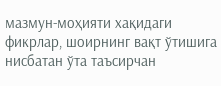мазмун-моҳияти хақидаги фикрлар, шоирнинг вақт ўтишига нисбатан ўта таъсирчан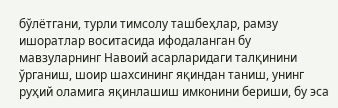бўлётгани, турли тимсолу ташбеҳлар, рамзу ишоратлар воситасида ифодаланган бу мавзуларнинг Навоий асарларидаги талқинини ўрганиш, шоир шахсининг яқиндан таниш, унинг руҳий оламига яқинлашиш имконини бериши, бу эса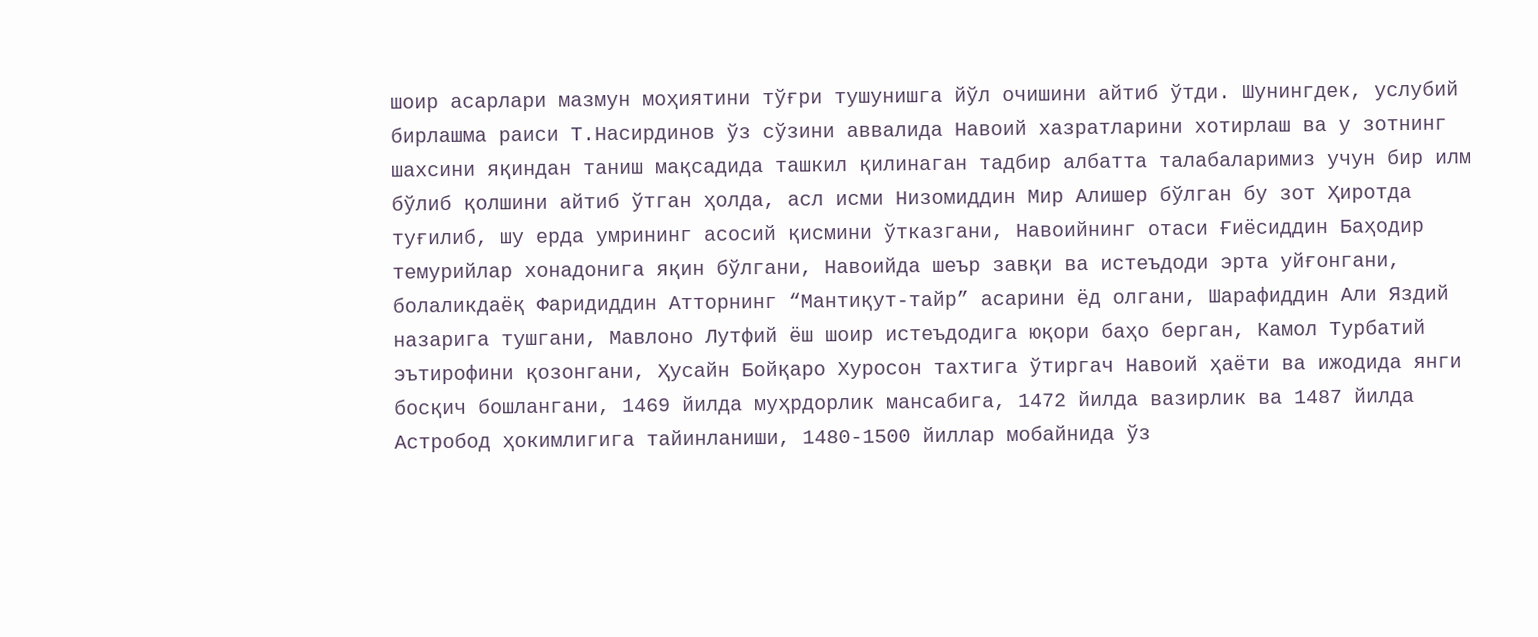шоир асарлари мазмун моҳиятини тўғри тушунишга йўл очишини айтиб ўтди. Шунингдек, услубий бирлашма раиси Т.Насирдинов ўз сўзини аввалида Навоий хазратларини хотирлаш ва у зотнинг шахсини яқиндан таниш мақсадида ташкил қилинаган тадбир албатта талабаларимиз учун бир илм бўлиб қолшини айтиб ўтган ҳолда, асл исми Низомиддин Мир Алишер бўлган бу зот Ҳиротда туғилиб, шу ерда умрининг асосий қисмини ўтказгани, Навоийнинг отаси Ғиёсиддин Баҳодир темурийлар хонадонига яқин бўлгани, Навоийда шеър завқи ва истеъдоди эрта уйғонгани, болаликдаёқ Фаридиддин Атторнинг “Мантиқут-тайр” асарини ёд олгани, Шарафиддин Али Яздий назарига тушгани, Мавлоно Лутфий ёш шоир истеъдодига юқори баҳо берган, Камол Турбатий эътирофини қозонгани, Ҳусайн Бойқаро Хуросон тахтига ўтиргач Навоий ҳаёти ва ижодида янги босқич бошлангани, 1469 йилда муҳрдорлик мансабига, 1472 йилда вазирлик ва 1487 йилда Астробод ҳокимлигига тайинланиши, 1480-1500 йиллар мобайнида ўз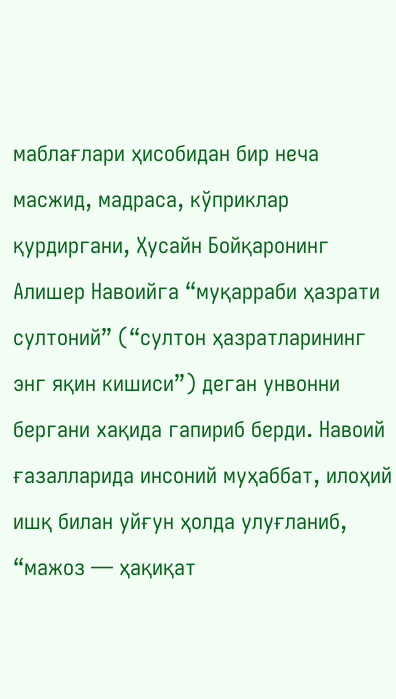маблағлари ҳисобидан бир неча масжид, мадраса, кўприклар қурдиргани, Ҳусайн Бойқаронинг Алишер Навоийга “муқарраби ҳазрати султоний” (“султон ҳазратларининг энг яқин кишиси”) деган унвонни бергани хақида гапириб берди. Навоий ғазалларида инсоний муҳаббат, илоҳий ишқ билан уйғун ҳолда улуғланиб, “мажоз — ҳақиқат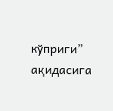кўприги” ақидасига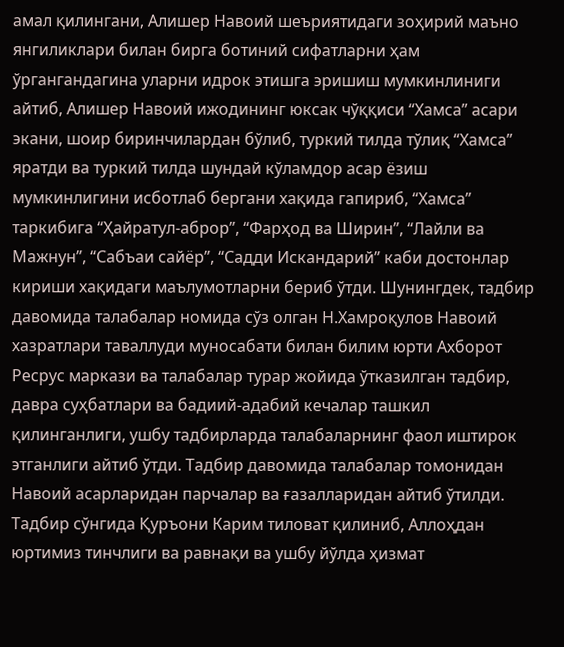амал қилингани, Алишер Навоий шеъриятидаги зоҳирий маъно янгиликлари билан бирга ботиний сифатларни ҳам ўргангандагина уларни идрок этишга эришиш мумкинлиниги айтиб, Алишер Навоий ижодининг юксак чўққиси “Хамса” асари экани, шоир биринчилардан бўлиб, туркий тилда тўлиқ “Хамса” яратди ва туркий тилда шундай кўламдор асар ёзиш мумкинлигини исботлаб бергани хақида гапириб, “Хамса” таркибига “Ҳайратул-аброр”, “Фарҳод ва Ширин”, “Лайли ва Мажнун”, “Сабъаи сайёр”, “Садди Искандарий” каби достонлар кириши хақидаги маълумотларни бериб ўтди. Шунингдек, тадбир давомида талабалар номида сўз олган Н.Хамроқулов Навоий хазратлари таваллуди муносабати билан билим юрти Ахборот Ресрус маркази ва талабалар турар жойида ўтказилган тадбир, давра суҳбатлари ва бадиий-адабий кечалар ташкил қилинганлиги, ушбу тадбирларда талабаларнинг фаол иштирок этганлиги айтиб ўтди. Тадбир давомида талабалар томонидан Навоий асарларидан парчалар ва ғазалларидан айтиб ўтилди. Тадбир сўнгида Қуръони Карим тиловат қилиниб, Аллоҳдан юртимиз тинчлиги ва равнақи ва ушбу йўлда ҳизмат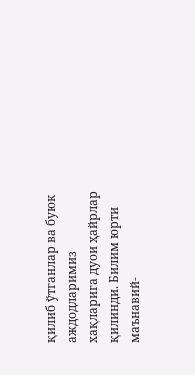қилиб ўтганлар ва буюк аждодларимиз хақларига дуои ҳайрлар қилинди. Билим юрти маънавий-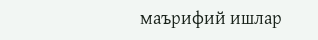маърифий ишлар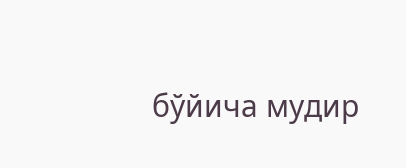бўйича мудир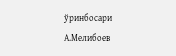ўринбосари А.Мелибоев